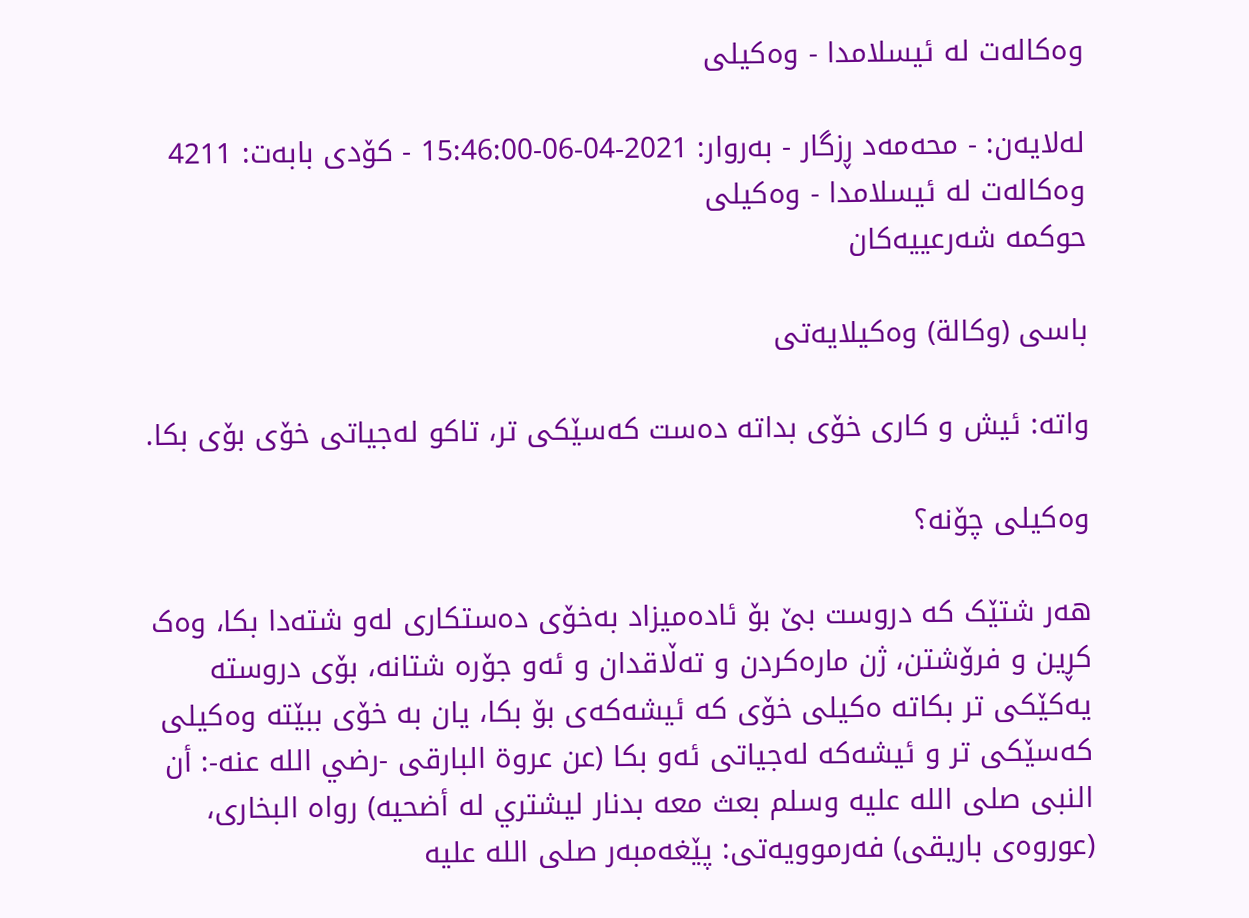وەکالەت لە ئیسلامدا - وەکیلی

له‌لایه‌ن: - محەمەد ڕزگار - به‌روار: 2021-04-06-15:46:00 - کۆدی بابەت: 4211
وەکالەت لە ئیسلامدا - وەکیلی
حوکمە شەرعییەکان

باسی (وکالة) وەکیلایەتی

واتە: ئیش و کاری خۆی بداتە دەست کەسێکی تر، تاکو لەجیاتی خۆی بۆی بکا.

وەكیلی چۆنە؟

هەر شتێک کە دروست بێ بۆ ئادەمیزاد بەخۆی دەستکاری لەو شتەدا بکا، وەک کڕین و فرۆشتن، ژن مارەکردن و تەڵاقدان و ئەو جۆرە شتانە، بۆی دروستە یەکێکی تر بکاتە ەکیلی خۆی کە ئیشەکەی بۆ بکا، یان بە خۆی ببێتە وەکیلی کەسێکی تر و ئیشەکە لەجیاتی ئەو بکا (عن عروة البارقی -رضي الله عنه-: أن النبی صلى الله عليه وسلم بعث معه بدنار لیشتري له أضحیه) رواه البخاری، (عوروەی باریقی) فەرموویەتی: پێغەمبەر صلى الله عليه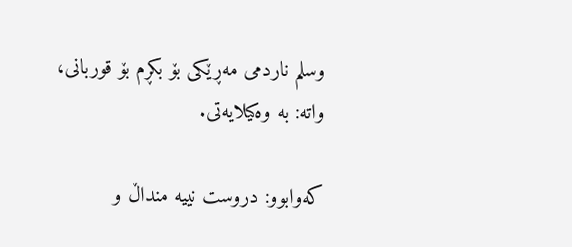وسلم ناردمی مەڕێکی بۆ بکڕم بۆ قوربانی، واتە: بە وەکیلایەتی.

کەوابوو: دروست نییە منداڵ و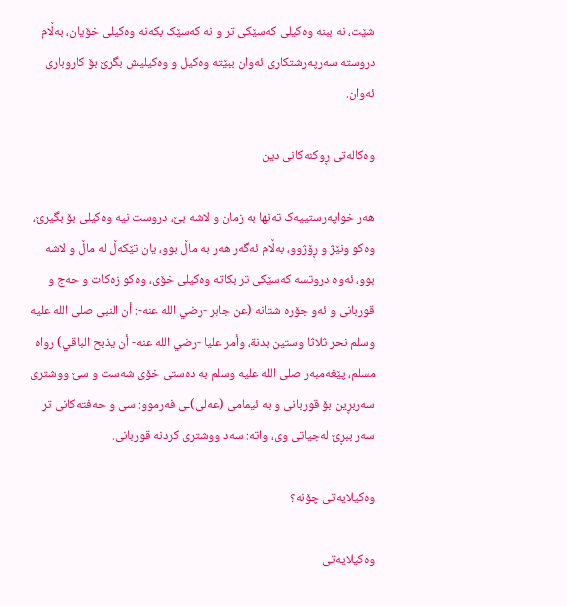شێت، نە ببنە وەکیلی کەسێکی تر و نە کەسێک بکەنە وەکیلی خۆیان، بەڵام دروستە سەرپەرشتکاری ئەوان ببێتە وەکیل و وەکیلیش بگرێ بۆ کاروباری ئەوان.

وەكالەتی ڕوكنەكانی دین

هەر خواپەرستییەک تەنها بە زمان و لاشە بێ، دروست نیە وەکیلی بۆ بگیرێ، وەکو ونێژ و ڕۆژوو، بەڵام ئەگەر هەر بە ماڵ بوو، یان تێکەڵ لە ماڵ و لاشە بوو، ئەوە دروتسە کەسێکی تر بکاتە وەکیلی خۆی، وەکو زەکات و حەج و قوربانی و ئەو جۆرە شتانە (عن جابر -رضي الله عنه-: أن النبی صلى الله عليه وسلم نحر ثلاثا وستین بدنة، وأمر علیا -رضي الله عنه- أن یذبح الباقي) رواه مسلم، پێغەمبەر صلى الله عليه وسلم بە دەستی خۆی شەست و سێ ووشتری سەربڕین بۆ قوربانی و بە ئیمامی (عەلی)ـی فەرموو: سی و حەفتەکانی تر سەر ببڕێ لەجیاتی وی، واتە: سەد ووشتری کردنە قوربانی.

وەكیلایەتی چۆنە؟

وەکیلایەتی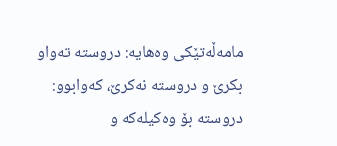مامەڵەتێکی وەهایە: دروستە تەواو بکرێ و دروستە نەکرێ، کەوابوو: دروستە بۆ وەکیلەکە و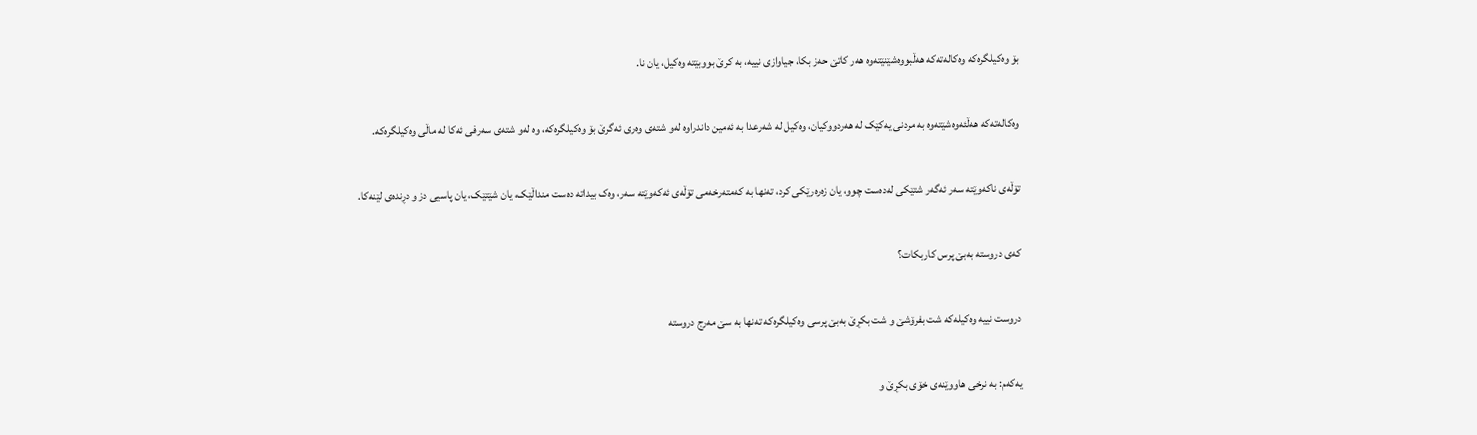بۆ وەکیلگرەکە وەکالەتەکە هەڵبووەشێنێتەوە هەر کاتێ حەز بکا، جیاوازی نییە، بە کرێ بووبێتە وەکیل، یان نا.

وەکالەتەکە هەڵئەوەشێتەوە بە مردنی یەکێک لە هەردووکیان، وەکیل لە شەرعدا بە ئەمین داندراوە لەو شتەی وەری ئەگرێ بۆ وەکیلگرەکە، وە لەو شتەی سەرفی ئەکا لە ماڵی وەکیلگرەکە.

تۆڵەی ناکەوێتە سەر ئەگەر شتێکی لەدەست چوو، یان زەرەرێکی کرد، تەنها بە کەمتەرخەمی تۆڵەی ئەکەوێتە سەر، وەک بیداتە دەست منداڵێک، یان شێتێک، یان پاسیی دز و دڕندەی لێنەکا.

كەی دروستە بەبێ پرس كاربكات؟

دروست نییە وەکیلەکە شت بفرۆشێ و شت بکڕێ بەبێ پرسی وەکیلگرەکە تەنها بە سێ مەرج دروستە

یەکەم: بە نرخی هاووێنەی خۆی بکڕێ و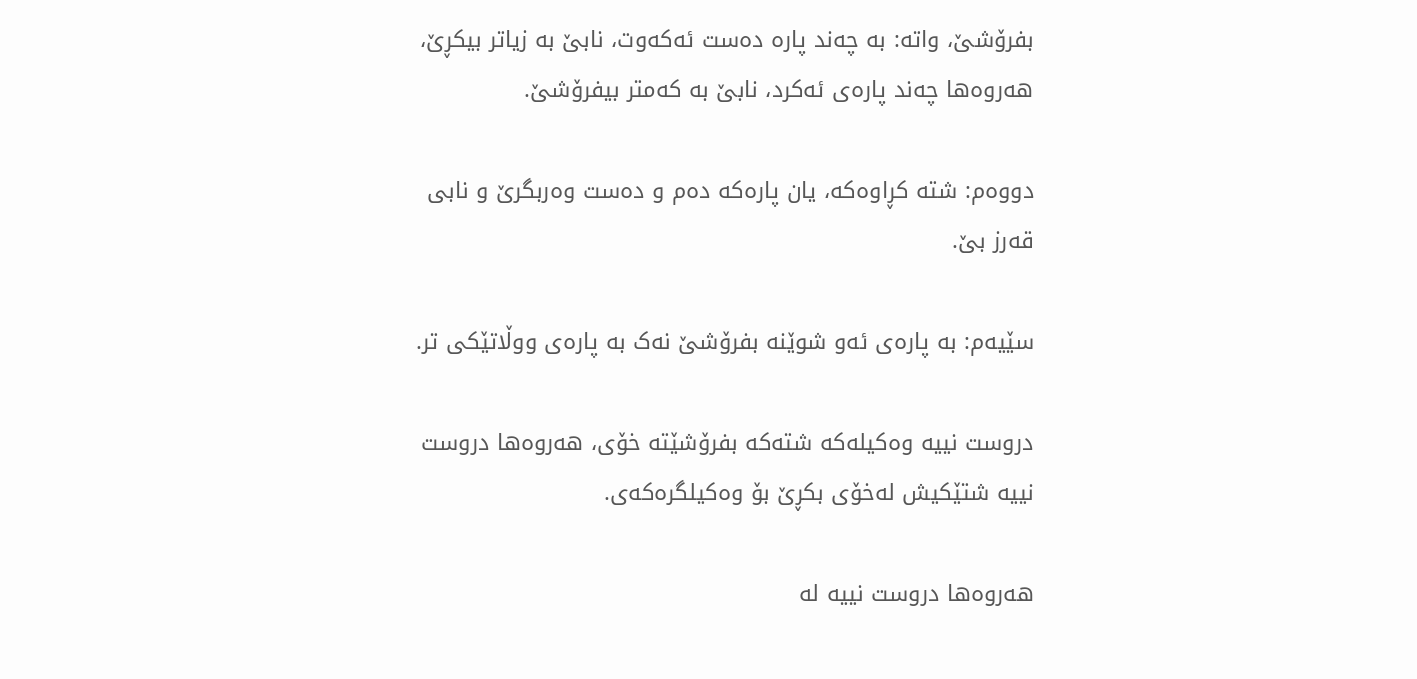بفرۆشێ، واتە: بە چەند پارە دەست ئەکەوت، نابێ بە زیاتر بیکڕێ، هەروەها چەند پارەی ئەکرد، نابێ بە کەمتر بیفرۆشێ.

دووەم: شتە کڕاوەکە، یان پارەکە دەم و دەست وەربگرێ و نابی قەرز بێ.

سێیەم: بە پارەی ئەو شوێنە بفرۆشێ نەک بە پارەی ووڵاتێکی تر.

دروست نییە وەکیلەکە شتەکە بفرۆشێتە خۆی، هەروەها دروست نییە شتێکیش لەخۆی بکڕێ بۆ وەکیلگرەکەی.

هەروەها دروست نییە لە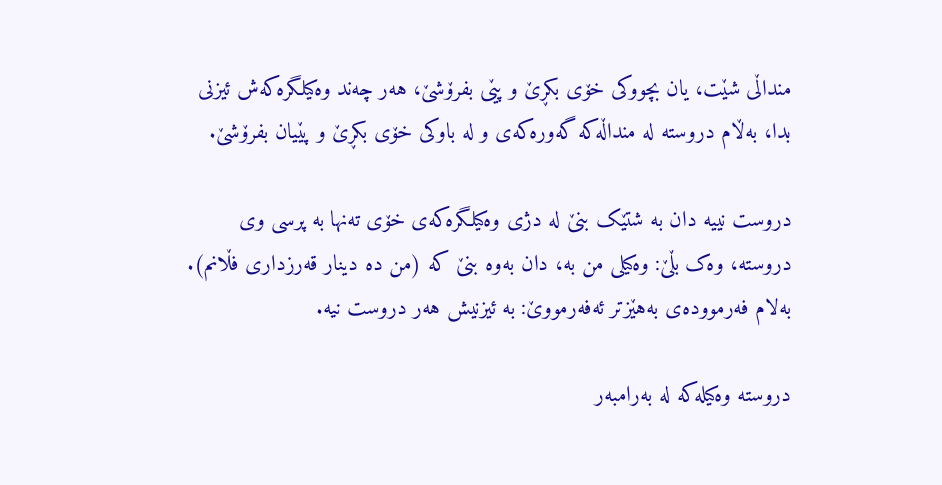منداڵی شێت، یان بچووکی خۆی بکڕێ و پێی بفرۆشێ، هەر چەند وەکیلگرەکەش ئیزنی بدا، بەڵام دروستە لە منداڵەكە گەورەکەی و لە باوکی خۆی بکڕێ و پێیان بفرۆشێ.

دروست نییە دان بە شتێک بنێ لە دژی وەکیلگرەکەی خۆی تەنها بە پرسی وی دروستە، وەک بڵێ: وەکیلی من بە، دان بەوە بنێ کە (من دە دینار قەرزداری فڵانم). بەلام فەرموودەی بەهێزتر ئەفەرمووێ: بە ئیزنیش هەر دروست نیە.

دروستە وەکیلەکە لە بەرامبەر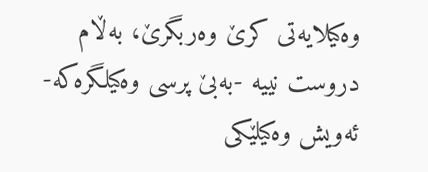وەکیلایەتی کرێ وەربگرێ، بەڵام دروست نییە -بەبێ پرسی وەکیلگرەکە- ئەویش وەکیلێکی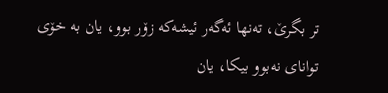تر بگرێ، تەنها ئەگەر ئیشەکە زۆر بوو، یان بە خۆی توانای نەبوو بیکا، یان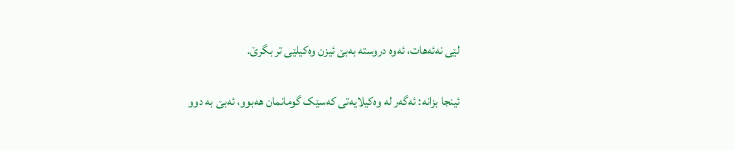لێی نەئەهات، ئەوە دروستە بەبێ ئیزن وەکیلێی تر بگرێ.

ئینجا بزانە: ئەگەر لە وەکیلایەتی کەسێک گومانمان هەبوو، ئەبێ بە دوو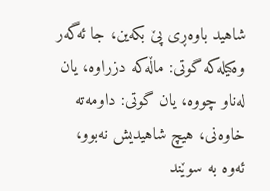شاهید باوەڕی پێ بکەین، جا ئەگەر وەکیلەکە گوتی: ماڵەکە دزراوە، یان لەناو چووە، یان گوتی: داومەتە خاوەنی، هیچ شاهیدیش نەبوو، ئەوە بە سوێند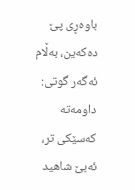باوەڕی پێ دەکەین، بەڵام ئەگەر گوتی: داومەتە کەسێکی تر، ئەبێ شاهید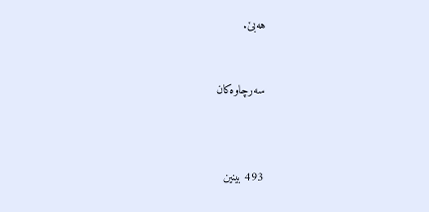هەبێ.


سەرچاوەکان



493 بینین